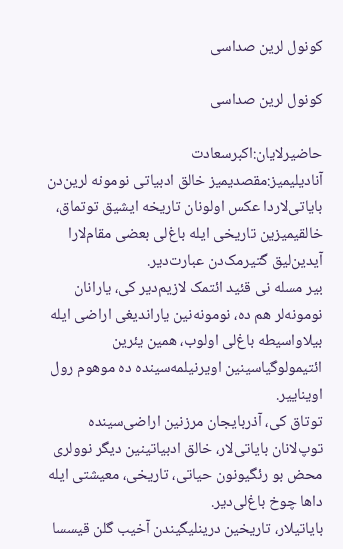کونول لرین صداسی

کونول لرین صداسی

حاضیرلایان:اکبرسعادت
آنادیلیمیز:مقصدیمیز خالق ادبیاتی نومونه لرین‌دن بایاتی‌لاردا عکس اولونان تاریخه ایشیق توتماق، خالقیمیزین تاریخی ایله باغ‌لی بعضی مقام‌لارا آیدین‌لیق گتیرمک‌دن عبارت‌دیر.
بیر مسله نی قئید ائتمک لازیم‌دیر کی، یارانان نومونه‌لر هم ده، نومونه‌نین یاراندیغی اراضی ایله بیلاواسیطه باغ‌لی اولوب، همین یئرین ائتیمولوگیاسینین اویرنیلمه‌سینده ده موهوم رول اویناییر.
توتاق کی، آذربایجان مرزنین اراضی‌سینده توپ‌لانان بایاتی‌لار، خالق ادبیاتینین دیگر نوو‌لری محض بو رئگیونون حیاتی، تاریخی، معیشتی ایله داها چوخ باغ‌لی‌دیر.
بایاتیلار، تاریخین درینلیگیندن آخیب گلن قیسسا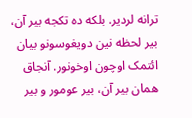ترانه لردیر. بلکه ده تکجه بیر آن، بیر لحظه نین دویغوسونو بیان ائتمک اوچون اوخونور. آنجاق همان بیر آن، بیر عومور و بیر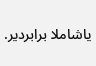یاشاملا برابردیر.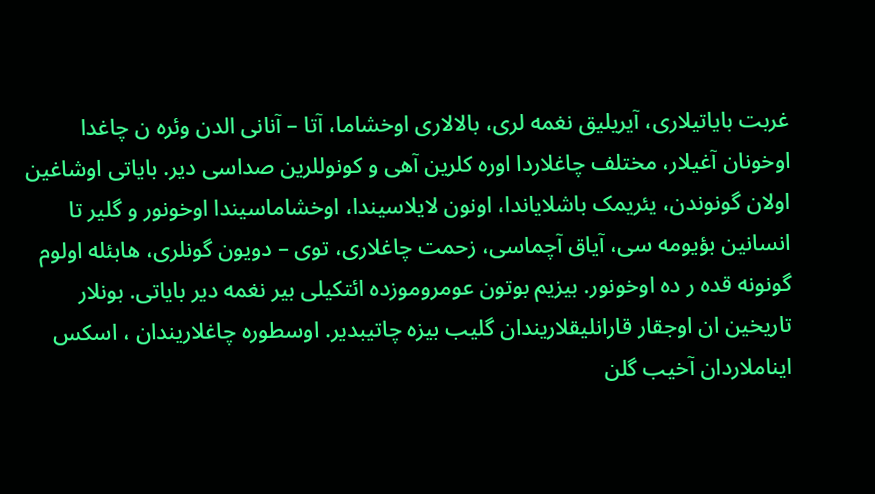غربت بایاتیلاری، آیریلیق نغمه لری، بالالاری اوخشاما، آتا – آنانی الدن وئره ن چاغدا اوخونان آغیلار، مختلف چاغلاردا اوره کلرین آهی و کونوللرین صداسی دیر. بایاتی اوشاغین اولان گونوندن، یئریمک باشلایاندا، اونون لایلاسیندا، اوخشاماسیندا اوخونور و گلیر تا انسانین بؤیومه سی، آیاق آچماسی، زحمت چاغلاری، توی – دویون گونلری، هابئله اولوم گونونه قده ر ده اوخونور. بیزیم بوتون عومروموزده ائتکیلی بیر نغمه دیر بایاتی. بونلار تاریخین ان اوجقار قارانلیقلاریندان گلیب بیزه چاتیبدیر. اوسطوره چاغلاریندان ، اسکس ایناملاردان آخیب گلن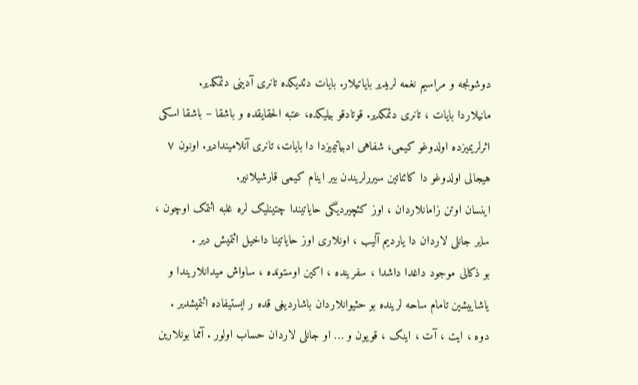دوشونجه و مراسیم نغمه لریدیر بایاتیلار. بایات دئدیکده تانری آدینی دئمکدیر.
مانیلاردا بایات ، تانری دئمکدیر. قوتادقو بیلیکده، عتبه الحقایقده و باشقا – باشقا اسکی اثرلریمیزده اولدوغو کیمی، شفاهی ادبیاتیمیزدا دا بایات، تانری آنلامیندادیر. اونون ۷ هیجالی اولدوغو دا کائناتین سیررلریندن بیر اینام کیمی قارشیلانیر.
اینسان اوتن زامانلاردان ، اوز کئچیردیگی حایاتیندا چتینلیک لره غلبه ائتمک اوچون ، سایر جانلی لاردان دا یاردیم آلیب ، اونلاری اوز حایاتینا داخیل ائتمیش دیر .
بو ذکالی موجود داغدا داشدا ، سفرینده ، اکین اوستونده ، ساواش میدانلاریندا و یاشاییشین تامام ساحه لرینده بو حئیوانلاردان باشاردیغی قده ر ایستیفاده ائتمیشدیر .
دوه ، ایت ، آت ، اینک ، قویون و … او جانلی لاردان حساب اولور . آمما بونلارین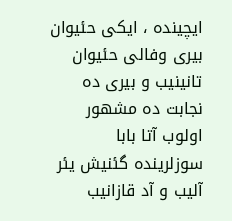ایچینده ، ایکی حئیوان بیری وفالی حئیوان تانینیب و بیری ده نجابت ده مشهور اولوب آتا بابا سوزلرینده گئنیش یئر آلیب و آد قازانیب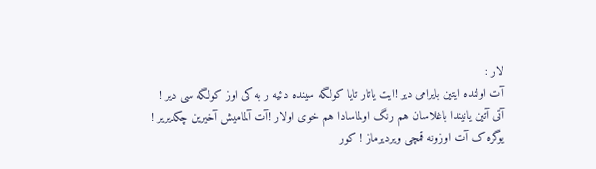لار :
آت اولنده ایتین بایرامی دیر !ایت یاتار تایا کولگه سینده دئیه ر به کی اوز کولگه سی دیر !
آتی آتین یانیندا باغلاسان هم رنگ اولماسادا هم خوی اولار !آت آلمامیش آخیرین چکدیریر !
یوگره ک آت اوزونه قمچی ویردیرماز ! کور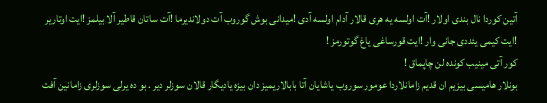آتین کوردا نال بندی اولار !آت اولسه یه هری قالار آدام اولسه آدی !میدانی بوش گوروب آت دولاندیرما !آت ساتان قاطیر آلا بیلمز !ایت اوتاریر !ایت کیمی یئددی جانی وار !ایت قورساغی یاغ گوتورمز !
کور آتی مینیب کونده لن چاپماق !
بونلار هامیسی بیزیم ان قدیم زامانلاردا عومور سوروب یاشایان آتا بابالاریمیز دان بیزه یادیگار قالان سوزلر دیر . بو ده یرلی سوزلری زامانین آفت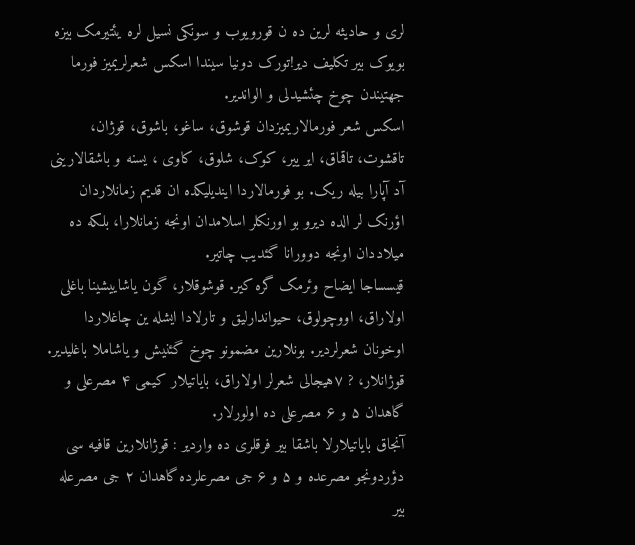لری و حادیثه لرین ده ن قورویوب و سونکی نسیل لره یئتیرمک بیزه بویوک بیر تکلیف دیر!تورک دونیا سیندا اسکس شعرلریمیز فورما جهتیندن چوخ چئشیدلی و الواندیر.
اسکس شعر فورمالاریمیزدان قوشوق، ساغو، باشوق، قوژان، تاقشوت، تاقماق، ایر ییر، کوک، شلوق، کاوی ، یسنه و باشقالارینی آد آپارا بیله ریک. بو فورمالاردا ایندیلیکده ان قدیم زمانلاردان اؤرنک لر الده دیرو بو اورنکلر اسلامدان اونجه زمانلارا، بلکه ده میلاددان اونجه دوورانا گئدیب چاتیر.
قیسساجا ایضاح وئرمک گره کیر. قوشوقلار، گون یاشاییشینا باغلی اولاراق، اووچولوق، حیواندارلیق و تارلادا ایشله ین چاغلاردا اوخونان شعرلردیر. بونلارین مضمونو چوخ گئنیش و یاشاملا باغلیدیر. قوژانلار، ? ۷هیجالی شعرلر اولاراق، بایاتیلار کیمی ۴ مصرعلی و گاهدان ۵ و ۶ مصرعلی ده اولورلار.
آنجاق بایاتیلارلا باشقا بیر فرقلری ده واردیر : قوژانلارین قافیه سی دؤردونجو مصرعده و ۵ و ۶ جی مصرعلرده گاهدان ۲ جی مصرعله بیر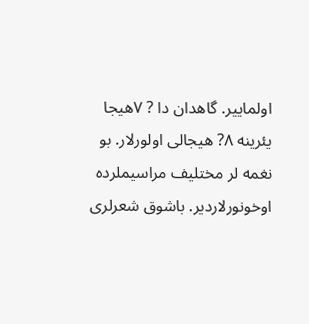اولماییر. گاهدان دا ? ۷هیجا یئرینه ۸? هیجالی اولورلار. بو نغمه لر مختلیف مراسیملرده اوخونورلاردیر. باشوق شعرلری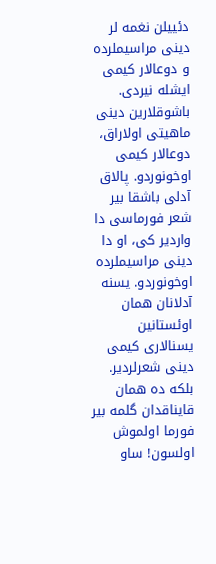دئییلن نغمه لر دینی مراسیملرده و دوعالار کیمی ایشله نیردی.
باشوقلارین دینی ماهیتی اولاراق، دوعالار کیمی اوخونوردو. پالاق آدلی باشقا بیر شعر فورماسی دا واردیر کی، او دا دینی مراسیملرده اوخونوردو. یسنه آدلانان همان اوئستانین یسنالاری کیمی دینی شعرلردیر. بلکه ده همان قایناقدان گلمه بیر فورما اولموش اولسون! ساو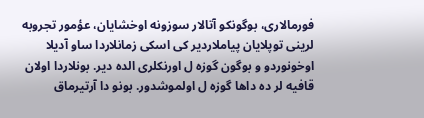فورمالاری، بوگونکو آتالار سوزونه اوخشایان، عؤمور تجروبه لرینی توپلایان پیاملاردیر کی اسکی زمانلاردا ساو آدیلا اوخونوردو و بوگون گوزه ل اورنکلری الده دیر. بونلاردا اولان قافیه لر ده داها گوزه ل اولموشدور. بونو دا آرتیرماق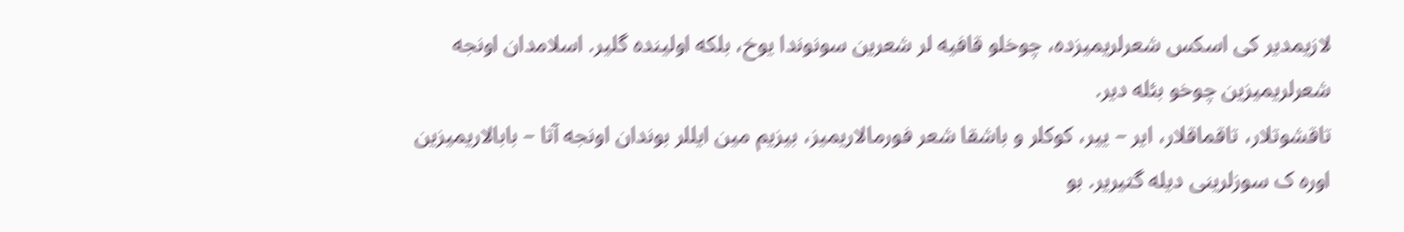لازیمدیر کی اسکس شعرلریمیزده، چوخلو قافیه لر شعرین سونوندا یوخ، بلکه اولینده گلیر. اسلامدان اونجه شعرلریمیزین چوخو بئله دیر.
تاقشوتلار، تاقماقلار، ایر – ییر، کوکلر و باشقا شعر فورمالاریمیز، بیزیم مین ایللر بوندان اونجه آتا – بابالاریمیزین اوره ک سوزلرینی دیله گتیریر. بو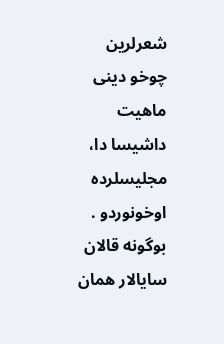شعرلرین چوخو دینی ماهیت داشیسا دا، مجلیسلرده اوخونوردو .
بوگونه قالان سایالار همان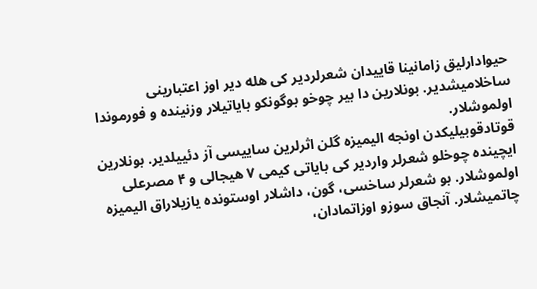حیوادارلیق زامانینا قاییدان شعرلردیر کی هله دیر اوز اعتبارینی ساخلامیشدیر. بونلارین دا بیر چوخو بوگونکو بایاتیلار وزنینده و فورموندا اولموشلار.
قوتادقوبیلیکدن اونجه الیمیزه گلن اثرلرین ساییسی آز دئییلدیر. بونلارین ایچینده چوخلو شعرلر واردیر کی بایاتی کیمی ۷ هیجالی و ۴ مصرعلی اولموشلار. بو شعرلر ساخسی، گون، داشلار اوستونده یازیلاراق الیمیزه چاتمیشلار. آنجاق سوزو اوزاتمادان،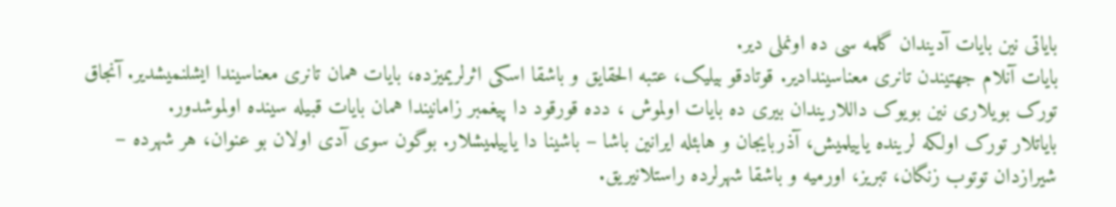بایاتی نین بایات آدیندان گلمه سی ده اونملی دیر.
بایات آنلام جهتیندن تانری معناسیندادیر. قوتادقو بیلیک، عتبه الحقایق و باشقا اسکی اثرلریمیزده، بایات همان تانری معناسیندا ایشلنمیشدیر. آنجاق تورک بویلاری نین بویوک داللاریندان بیری ده بایات اولموش ، دده قورقود دا پیغمبر زامانیندا همان بایات قبیله سینده اولموشدور.
بایاتلار تورک اولکه لرینده یاییلمیش، آذربایجان و هابئله ایرانین باشا – باشینا دا یاییلمیشلار. بوگون سوی آدی اولان بو عنوان، هر شهرده – شیرازدان توتوب زنگان، تبریز، اورمیه و باشقا شهرلرده راستلانیریق.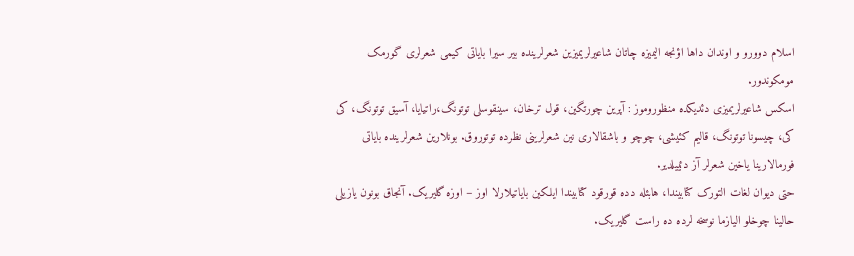اسلام دوورو و اوندان داها اؤنجه الیمیزه چاتان شاعیرلریمیزین شعرلرینده بیر سیرا بایاتی کیمی شعرلری گورمک مومکوندور.
اسکس شاعیرلریمیزی دئدیکده منظوروموز : آپرین چورتگین، قول ترخان، سینقوسلی توتونگ،راتیایا، آسیق توتونگ، کی کی، چیسونا توتونگ، قالیم کئیشی، چوچو و باشقالاری نین شعرلرینی نظرده توتوروق. بونلارین شعرلرینده بایاتی فورمالارینا یاخین شعرلر آز دئییلدیر.
حتی دیوان لغات التورک کتابیندا، هابئله دده قورقود کتابیندا ایلکین بایاتیلارلا اوز – اوزه گلیریک. آنجاق بونون یازیلی حالینا چوخلو الیازما نوسخه لرده ده راست گلیریک.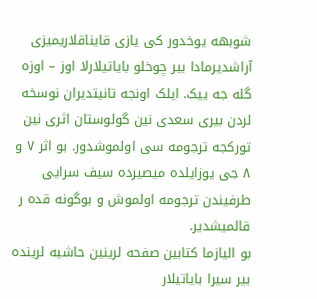شوبهه یوخدور کی یازی قایناقلاریمیزی آراشدیرمادا بیر چوخلو بایاتیلارلا اوز – اوزه گله جه ییک. ایلک اونجه تانیتدیران نوسخه لردن بیری سعدی نین گولوستان اثری نین تورکجه ترجومه سی اولموشدور. بو اثر ۷ و ۸ جی یوزایلده میصیرده سیف سرایی طرفیندن ترجومه اولموش و بوگونه قده ر قالمیشدیر.
بو الیازما کتابین صفحه لرینین حاشیه لرینده بیر سیرا بایاتیلار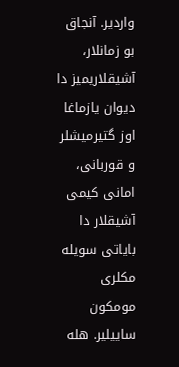واردیر. آنجاق بو زمانلار، آشیقلاریمیز دا دیوان یازماغا اوز گتیرمیشلر و قوربانی، امانی کیمی آشیقلار دا بایاتی سویله مکلری مومکون ساییلیر. هله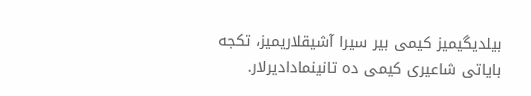بیلدیگیمیز کیمی بیر سیرا آشیقلاریمیز، تکجه بایاتی شاعیری کیمی ده تانینمادادیرلار.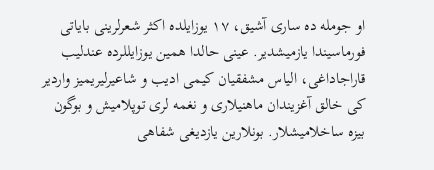او جومله ده ساری آشیق، ۱۷ یوزایلده اکثر شعرلرینی بایاتی فورماسیندا یازمیشدیر. عینی حالدا همین یوزایللرده عندلیب قاراجاداغی، الیاس مشفقیان کیمی ادیب و شاعیرلیریمیز واردیر کی خالق آغزیندان ماهنیلاری و نغمه لری توپلامیش و بوگون بیزه ساخلامیشلار. بونلارین یازدیغی شفاهی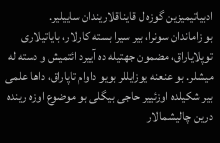ادبیاتیمیزین گوزه ل قایناقلاریندان ساییلیر.
بو زاماندان سونرا، بیر سیرا بسته کارلار، بایاتیلاری توپلایاراق، مضمون جهتیله ده آییرد ائتمیش و دسته له میشلر. بو عنعنه یوزایللر بویو داوام تاپاراق، داها علمی بیر شکیلده اوزئییر حاجی بیگلی بو موضوع اوزه رینده درین چالیشمالار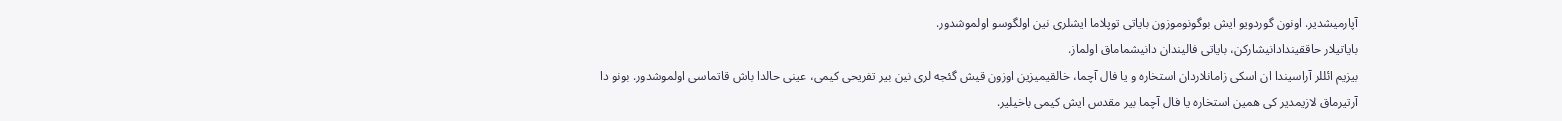آپارمیشدیر. اونون گوردویو ایش بوگونوموزون بایاتی توپلاما ایشلری نین اولگوسو اولموشدور.
بایاتیلار حاققیندادانیشارکن، بایاتی فالیندان دانیشماماق اولماز.
بیزیم ائللر آراسیندا ان اسکی زامانلاردان استخاره و یا فال آچما، خالقیمیزین اوزون قیش گئجه لری نین بیر تفریحی کیمی، عینی حالدا باش قاتماسی اولموشدور. بونو دا آرتیرماق لازیمدیر کی همین استخاره یا فال آچما بیر مقدس ایش کیمی باخیلیر.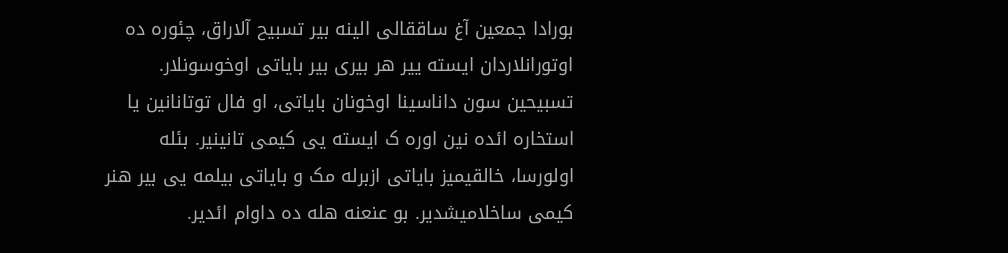بورادا جمعین آغ ساققالی الینه بیر تسبیح آلاراق، چئوره ده اوتورانلاردان ایسته ییر هر بیری بیر بایاتی اوخوسونلار. تسبیحین سون داناسینا اوخونان بایاتی، او فال توتانانین یا استخاره ائده نین اوره ک ایسته یی کیمی تانینیر. بئله اولورسا، خالقیمیز بایاتی ازبرله مک و بایاتی بیلمه یی بیر هنر کیمی ساخلامیشدیر. بو عنعنه هله ده داوام ائدیر.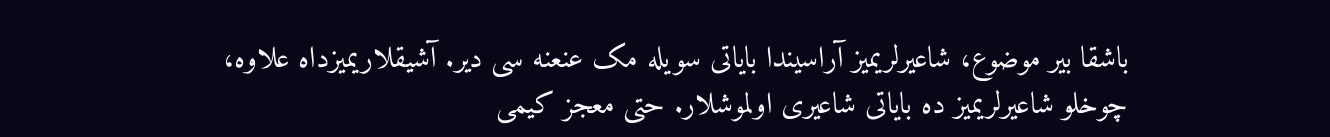باشقا بیر موضوع، شاعیرلریمیز آراسیندا بایاتی سویله مک عنعنه سی دیر. آشیقلاریمیزداه علاوه، چوخلو شاعیرلریمیز ده بایاتی شاعیری اولموشلار. حتی معجز کیمی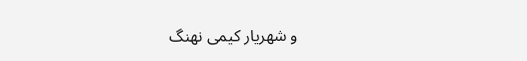و شهریار کیمی نهنگ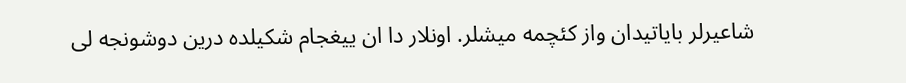شاعیرلر بایاتیدان واز کئچمه میشلر. اونلار دا ان ییغجام شکیلده درین دوشونجه لی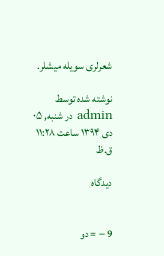شعرلری سویله میشلر.

نوشته شده توسط admin در شنبه, ۰۵ دی ۱۳۹۴ ساعت ۱۱:۲۸ ق.ظ

دیدگاه


9 − = دو